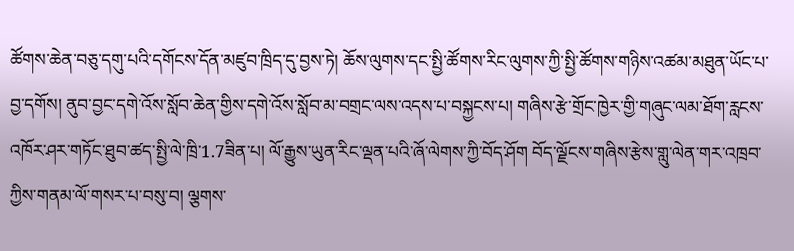ཚོགས་ཆེན་བཅུ་དགུ་པའི་དགོངས་དོན་མཛུབ་ཁྲིད་དུ་བྱས་ཏེ། ཆོས་ལུགས་དང་སྤྱི་ཚོགས་རིང་ལུགས་ཀྱི་སྤྱི་ཚོགས་གཉིས་འཚམ་མཐུན་ཡོང་པ་བྱ་དགོས། ནུབ་བྱང་དགེ་འོས་སློབ་ཆེན་གྱིས་དགེ་འོས་སློབ་མ་བགྲང་ལས་འདས་པ་བསྐྱངས་པ། གཞིས་རྩེ་གྲོང་ཁྱེར་གྱི་གཞུང་ལམ་ཐོག་རླངས་འཁོར་ཤར་གཏོང་ཐུབ་ཚད་སྤྱི་ལེ་ཁྲི་1.7ཟིན་པ། ལོ་རྒྱུས་ཡུན་རིང་ལྡན་པའི་ཞོ་ལེགས་ཀྱི་བོད་ཤོག བོད་ལྗོངས་གཞིས་རྩེས་གླུ་ལེན་གར་འཁྲབ་ཀྱིས་གནམ་ལོ་གསར་པ་བསུ་བ། ལྕགས་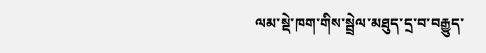ལམ་སྡེ་ཁག་གིས་སྦྲེལ་མཐུད་དྲ་བ་བརྒྱུད་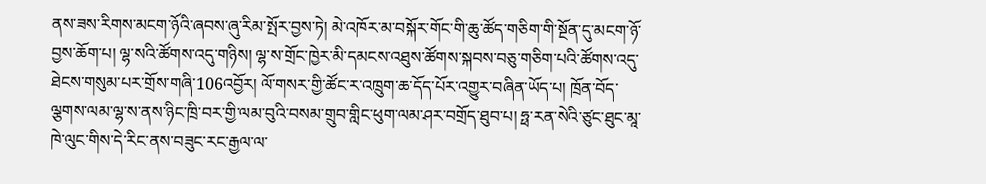ནས་ཟས་རིགས་མངག་ཉོའི་ཞབས་ཞུ་རིམ་སྤོར་བྱས་ཏེ། མེ་འཁོར་མ་བསྐོར་གོང་གི་ཆུ་ཚོད་གཅིག་གི་སྔོན་དུ་མངག་ཉོ་བྱས་ཆོག་པ། ལྷ་སའི་ཚོགས་འདུ་གཉིས། ལྷ་ས་གྲོང་ཁྱེར་མི་དམངས་འཐུས་ཚོགས་སྐབས་བཅུ་གཅིག་པའི་ཚོགས་འདུ་ཐེངས་གསུམ་པར་གྲོས་གཞི་106འབྱོར། ལོ་གསར་གྱི་ཚོང་ར་འཁྲུག་ཆ་དོད་པོར་འགྱུར་བཞིན་ཡོད་པ། ཁྲོན་བོད་ལྕགས་ལམ་ལྷ་ས་ནས་ཉིང་ཁྲི་བར་གྱི་ལམ་བུའི་བསམ་གྲུབ་གླིང་ཕུག་ལམ་ཤར་བགྲོད་ཐུབ་པ། ཧྥ་རན་སེའི་ཙུང་ཐུང་མཱ་ཁེ་ལུང་གིས་དེ་རིང་ནས་བཟུང་རང་རྒྱལ་ལ་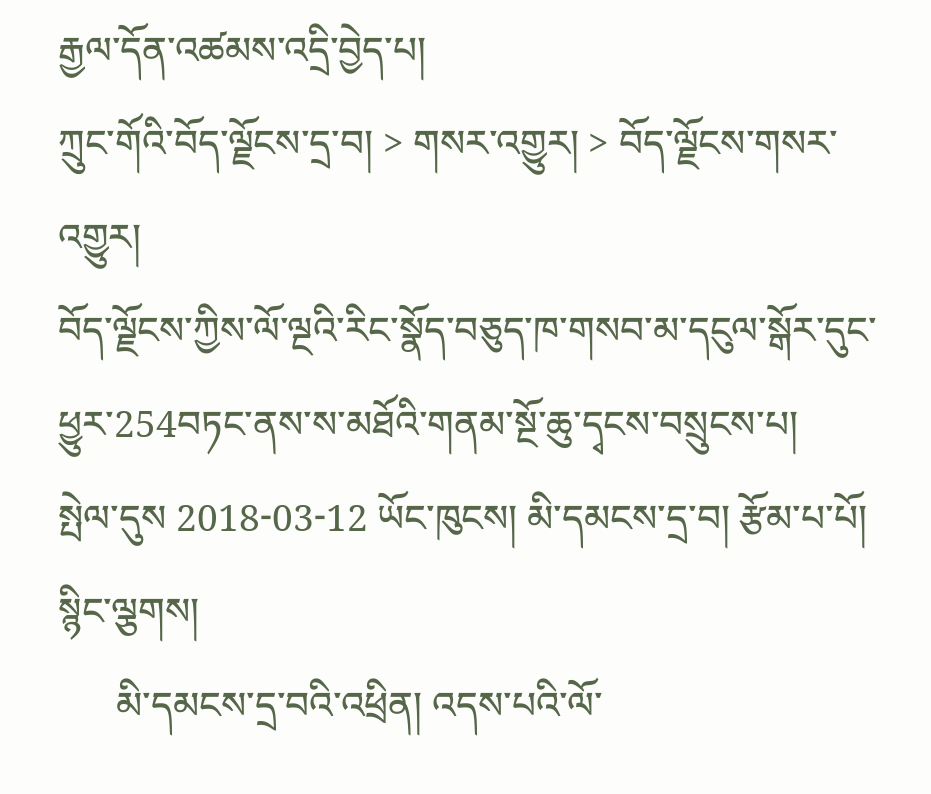རྒྱལ་དོན་འཚམས་འདྲི་བྱེད་པ།
ཀྲུང་གོའི་བོད་ལྗོངས་དྲ་བ། > གསར་འགྱུར། > བོད་ལྗོངས་གསར་འགྱུར།
བོད་ལྗོངས་ཀྱིས་ལོ་ལྔའི་རིང་སྣོད་བཅུད་ཁ་གསབ་མ་དངུལ་སྒོར་དུང་ཕྱུར་254བཏང་ནས་ས་མཐོའི་གནམ་སྔོ་ཆུ་དྭངས་བསྲུངས་པ།
སྤེལ་དུས 2018-03-12 ཡོང་ཁུངས། མི་དམངས་དྲ་བ། རྩོམ་པ་པོ། སྙིང་ལྕགས།
      མི་དམངས་དྲ་བའི་འཕྲིན། འདས་པའི་ལོ་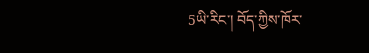5ཡི་རིང་། བོད་ཀྱིས་ཁོར་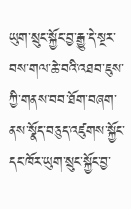ཡུག་སྲུང་སྐྱོང་བྱ་རྒྱུ་དེ་སྔར་བས་གལ་ཆེ་བའི་འཐབ་ཇུས་ཀྱི་གནས་བབ་ཐོག་བཞག་ནས་སྣོད་བཅུད་འཛུགས་སྐྱོང་དང་ཁོར་ཡུག་སྲུང་སྐྱོང་བྱ་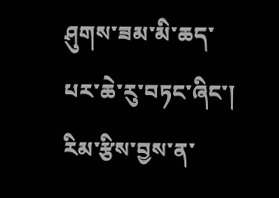ཤུགས་ཟམ་མི་ཆད་པར་ཆེ་རུ་བཏང་ཞིང་། རིམ་རྩིས་བྱས་ན་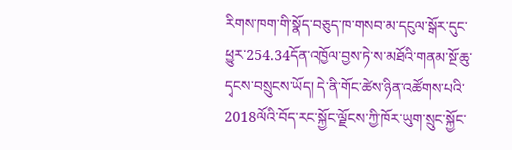རིགས་ཁག་གི་སྣོད་བཅུད་ཁ་གསབ་མ་དངུལ་སྒོར་དུང་ཕྱུར་254.34དོན་འཁྱོལ་བྱས་ཏེ་ས་མཐོའི་གནམ་སྔོ་ཆུ་དྭངས་བསྲུངས་ཡོད། དེ་ནི་གོང་ཚེས་ཉིན་འཚོགས་པའི་2018ལོའི་བོད་རང་སྐྱོང་ལྗོངས་ཀྱི་ཁོར་ཡུག་སྲུང་སྐྱོང་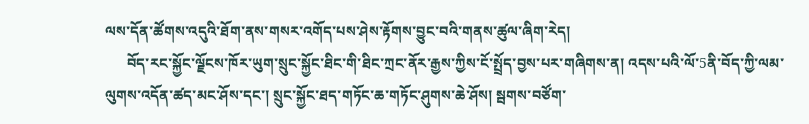ལས་དོན་ཚོགས་འདུའི་ཐོག་ནས་གསར་འགོད་པས་ཤེས་རྟོགས་བྱུང་བའི་གནས་ཚུལ་ཞིག་རེད།
      བོད་རང་སྐྱོང་ལྗོངས་ཁོར་ཡུག་སྲུང་སྐྱོང་ཐིང་གི་ཐིང་ཀྲང་ནོར་རྒྱས་ཀྱིས་ངོ་སྤྲོད་བྱས་པར་གཞིགས་ན། འདས་པའི་ལོ་5ནི་བོད་ཀྱི་ལམ་ལུགས་འདོན་ཚད་མང་ཤོས་དང་། སྲུང་སྐྱོང་ཐད་གཏོང་ཆ་གཏོང་ཤུགས་ཆེ་ཤོས། སྦགས་བཙོག་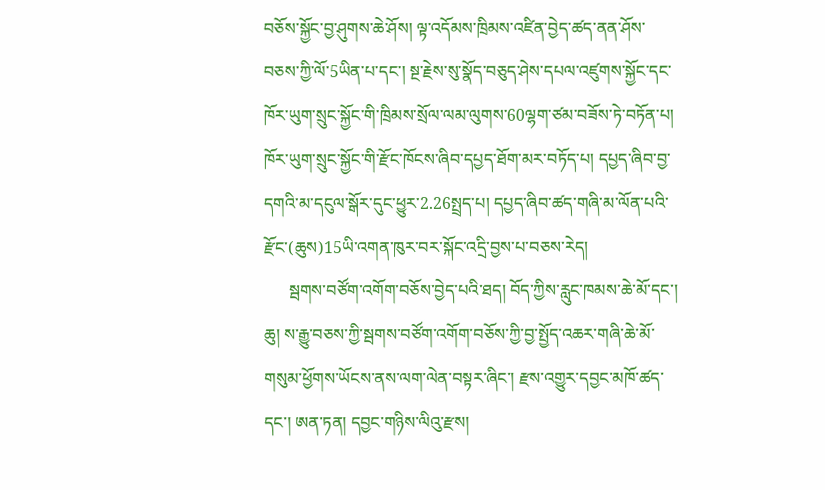བཅོས་སྐྱོང་བྱ་ཤུགས་ཆེ་ཤོས། ལྟ་འདོམས་ཁྲིམས་འཛིན་བྱེད་ཚད་ནན་ཤོས་བཅས་ཀྱི་ལོ་5ཡིན་པ་དང་། སྔ་རྗེས་སུ་སྣོད་བཅུད་ཤེས་དཔལ་འཛུགས་སྐྱོང་དང་ཁོར་ཡུག་སྲུང་སྐྱོང་གི་ཁྲིམས་སྲོལ་ལམ་ལུགས་60ལྷག་ཙམ་བཟོས་ཏེ་བཏོན་པ། ཁོར་ཡུག་སྲུང་སྐྱོང་གི་རྫོང་ཁོངས་ཞིབ་དཔྱད་ཐོག་མར་བཏོད་པ། དཔྱད་ཞིབ་བྱ་དགའི་མ་དངུལ་སྒོར་དུང་ཕྱུར་2.26སྤྲད་པ། དཔྱད་ཞིབ་ཚད་གཞི་མ་ལོན་པའི་རྫོང་(ཆུས)15ཡི་འགན་ཁུར་བར་སྐོང་འདྲི་བྱས་པ་བཅས་རེད།
      སྦགས་བཙོག་འགོག་བཅོས་བྱེད་པའི་ཐད། བོད་ཀྱིས་རླུང་ཁམས་ཆེ་མོ་དང་། ཆུ། ས་རྒྱུ་བཅས་ཀྱི་སྦགས་བཙོག་འགོག་བཅོས་ཀྱི་བྱ་སྤྱོད་འཆར་གཞི་ཆེ་མོ་གསུམ་ཕྱོགས་ཡོངས་ནས་ལག་ལེན་བསྟར་ཞིང་། རྫས་འགྱུར་དབྱང་མཁོ་ཚད་དང་། ཨན་ཏན། དབྱང་གཉིས་ལིའུ་རྫས།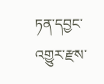ཏན་དབྱང་འགྱུར་རྫས་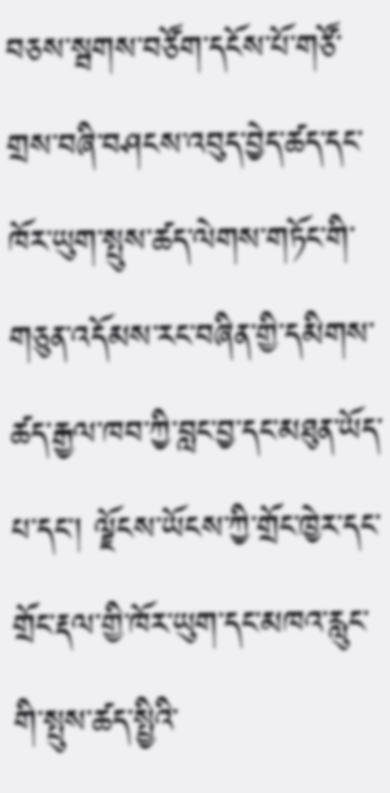བཅས་སྦགས་བཙོག་དངོས་པོ་གཙོ་གྲས་བཞི་བཤངས་འབུད་བྱེད་ཚད་དང་ཁོར་ཡུག་སྤུས་ཚད་ལེགས་གཏོང་གི་གཅུན་འདོམས་རང་བཞིན་གྱི་དམིགས་ཚད་རྒྱལ་ཁབ་ཀྱི་བླང་བྱ་དང་མཐུན་ཡོད་པ་དང་། ལྗོངས་ཡོངས་ཀྱི་གྲོང་ཁྱེར་དང་གྲོང་རྡལ་གྱི་ཁོར་ཡུག་དང་མཁའ་རླུང་གི་སྤུས་ཚད་སྤྱིའི་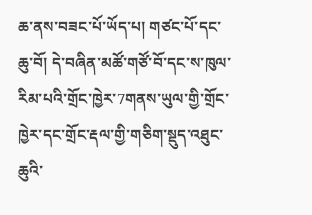ཆ་ནས་བཟང་པོ་ཡོད་པ། གཙང་པོ་དང་ཆུ་བོ། དེ་བཞིན་མཚོ་གཙོ་བོ་དང་ས་ཁུལ་རིམ་པའི་གྲོང་ཁྱེར་7གནས་ཡུལ་གྱི་གྲོང་ཁྱེར་དང་གྲོང་རྡལ་གྱི་གཅིག་སྡུད་འཐུང་ཆུའི་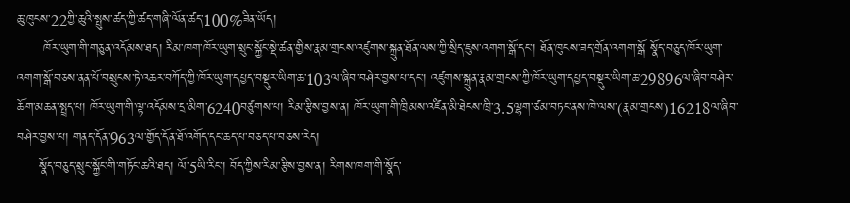ཆུ་ཁུངས་22ཀྱི་ཆུའི་སྤུས་ཚད་ཀྱི་ཚད་གཞི་ལོན་ཚད་100%ཟིན་ཡོད།
      ཁོར་ཡུག་གི་གཅུན་འདོམས་ཐད། རིམ་ཁག་ཁོར་ཡུག་སྲུང་སྐྱོང་སྡེ་ཚན་གྱིས་རྣམ་གྲངས་འཛུགས་སྐྲུན་ཐོན་ལས་ཀྱི་སྲིད་ཇུས་འགག་སྒོ་དང་། ཐོན་ཁུངས་ཟད་གྲོན་འགག་སྒོ སྣོད་བཅུད་ཁོར་ཡུག་འགག་སྒོ་བཅས་ནན་པོ་བསྲུངས་ཏེ་འཆར་བཀོད་ཀྱི་ཁོར་ཡུག་དཔྱད་བསྡུར་ཡིག་ཆ་103ལ་ཞིབ་བཤེར་བྱས་པ་དང་། འཛུགས་སྐྲུན་རྣམ་གྲངས་ཀྱི་ཁོར་ཡུག་དཔྱད་བསྡུར་ཡིག་ཆ་29896ལ་ཞིབ་བཤེར་ཆོག་མཆན་སྤྲད་པ། ཁོར་ཡུག་གི་ལྟ་འདོམས་དྲ་མིག་6240བཙུགས་པ། རིམ་རྩིས་བྱས་ན། ཁོར་ཡུག་གི་ཁྲིམས་འཛིན་མི་ཐེངས་ཁྲི་3.5ལྷག་ཙམ་བཏང་ནས་ཁེ་ལས་(རྣམ་གྲངས)16218ལ་ཞིབ་བཤེར་བྱས་པ། གནད་དོན་963ལ་གྱོད་དོན་ཐོ་འགོད་དང་ཆད་པ་བཅད་པ་བཅས་རེད།
     སྣོད་བཅུད་སྲུང་སྐྱོང་གི་གཏོང་ཆའི་ཐད། ལོ་5ཡི་རིང་། བོད་ཀྱིས་རིམ་རྩིས་བྱས་ན། རིགས་ཁག་གི་སྣོད་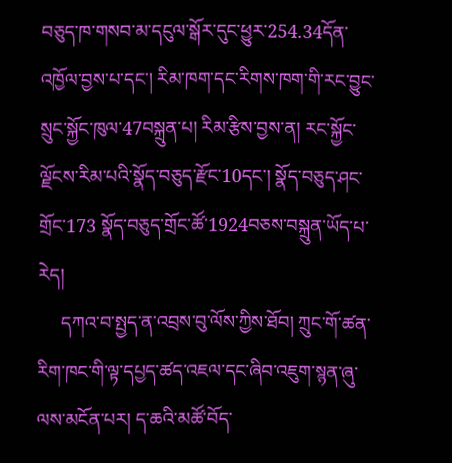བཅུད་ཁ་གསབ་མ་དངུལ་སྒོར་དུང་ཕྱུར་254.34དོན་འཁྱོལ་བྱས་པ་དང་། རིམ་ཁག་དང་རིགས་ཁག་གི་རང་བྱུང་སྲུང་སྐྱོང་ཁུལ་47བསྐྲུན་པ། རིམ་རྩིས་བྱས་ན། རང་སྐྱོང་ལྗོངས་རིམ་པའི་སྣོད་བཅུད་རྫོང་10དང་། སྣོད་བཅུད་ཤང་གྲོང་173 སྣོད་བཅུད་གྲོང་ཚོ་1924བཅས་བསྐྲུན་ཡོད་པ་རེད།
     དཀའ་བ་སྤྱད་ན་འབྲས་བུ་ལོས་ཀྱིས་ཐོབ། ཀྲུང་གོ་ཚན་རིག་ཁང་གི་ལྟ་དཔྱད་ཚད་འཇལ་དང་ཞིབ་འཇུག་སྙན་ཞུ་ལས་མངོན་པར། ད་ཆའི་མཚོ་བོད་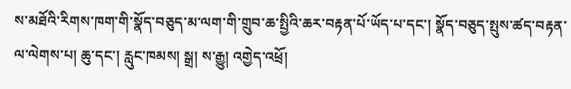ས་མཐོའི་རིགས་ཁག་གི་སྣོད་བཅུད་མ་ལག་གི་གྲུབ་ཆ་སྤྱིའི་ཆར་བརྟན་པོ་ཡོད་པ་དང་། སྣོད་བཅུད་སྤུས་ཚད་བརྟན་ལ་ལེགས་པ། ཆུ་དང་། རླུང་ཁམས། སྒྲ། ས་རྒྱུ། འགྱེད་འཕྲོ།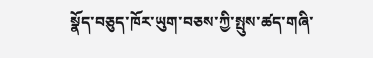སྣོད་བཅུད་ཁོར་ཡུག་བཅས་ཀྱི་སྤུས་ཚད་གཞི་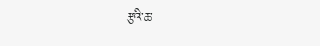རྩའི་ཆ་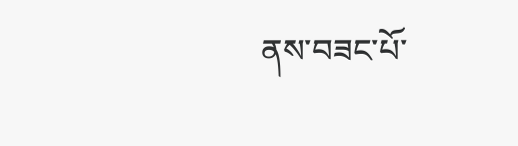ནས་བཟང་པོ་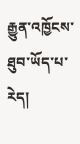རྒྱུན་འཁྱོངས་ཐུབ་ཡོད་པ་རེད།